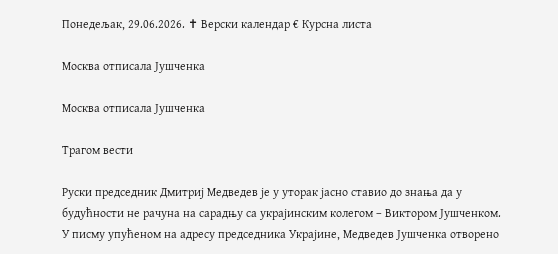Понедељак, 29.06.2026. ✝ Верски календар € Курсна листа

Москва отписала Јушченка

Москва отписала Јушченка

Трагом вести

Руски председник Дмитриј Медведев је у уторак јасно ставио до знања да у будућности не рачуна на сарадњу са украјинским колегом – Виктором Јушченком. У писму упућеном на адресу председника Украјине, Медведев Јушченка отворено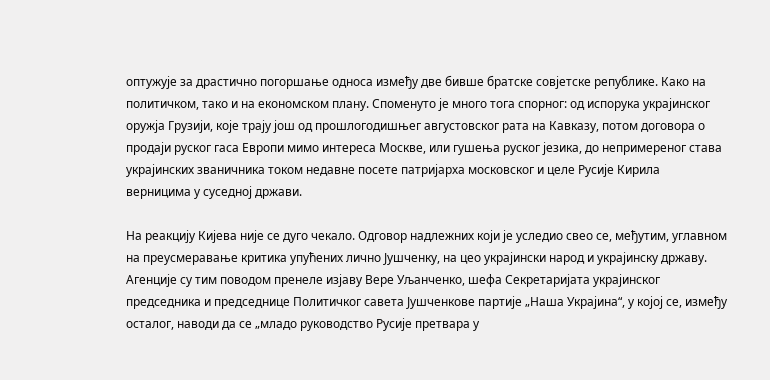оптужује за драстично погоршање односа између две бивше братске совјетске републике. Како на политичком, тако и на економском плану. Споменуто је много тога спорног: од испорука украјинског оружја Грузији, које трају још од прошлогодишњег августовског рата на Кавказу, потом договора о продаји руског гаса Европи мимо интереса Москве, или гушења руског језика, до непримереног става украјинских званичника током недавне посете патријарха московског и целе Русије Кирила верницима у суседној држави.

На реакцију Кијева није се дуго чекало. Одговор надлежних који је уследио свео се, међутим, углавном на преусмеравање критика упућених лично Јушченку, на цео украјински народ и украјинску државу. Агенције су тим поводом пренеле изјаву Вере Уљанченко, шефа Секретаријата украјинског председника и председнице Политичког савета Јушченкове партије „Наша Украјина“, у којој се, између осталог, наводи да се „младо руководство Русије претвара у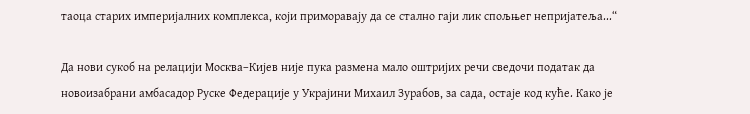таоца старих империјалних комплекса, који приморавају да се стално гаји лик спољњег непријатеља...“

Да нови сукоб на релацији Москва–Кијев није пука размена мало оштријих речи сведочи податак да новоизабрани амбасадор Руске Федерације у Украјини Михаил Зурабов, за сада, остаје код куће. Како је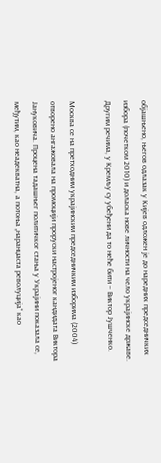објашњено, његов одлазак у Кијев одложен је до наредних председничких избора (почетком 2010) и доласка нове личности на чело украјинске државе. Другим речима, у Кремљу су убеђени да то неће бити – Виктор Јушченко.

Москва се на претходним украјинским председничким изборима (2004) отворено ангажовала на промоцији проруски настројеног кандидата Виктора Јануковича. Процена тадашњег политичког стања у Украјини показала се, међутим, као неадекватна, а потоња „наранџаста револуција“ као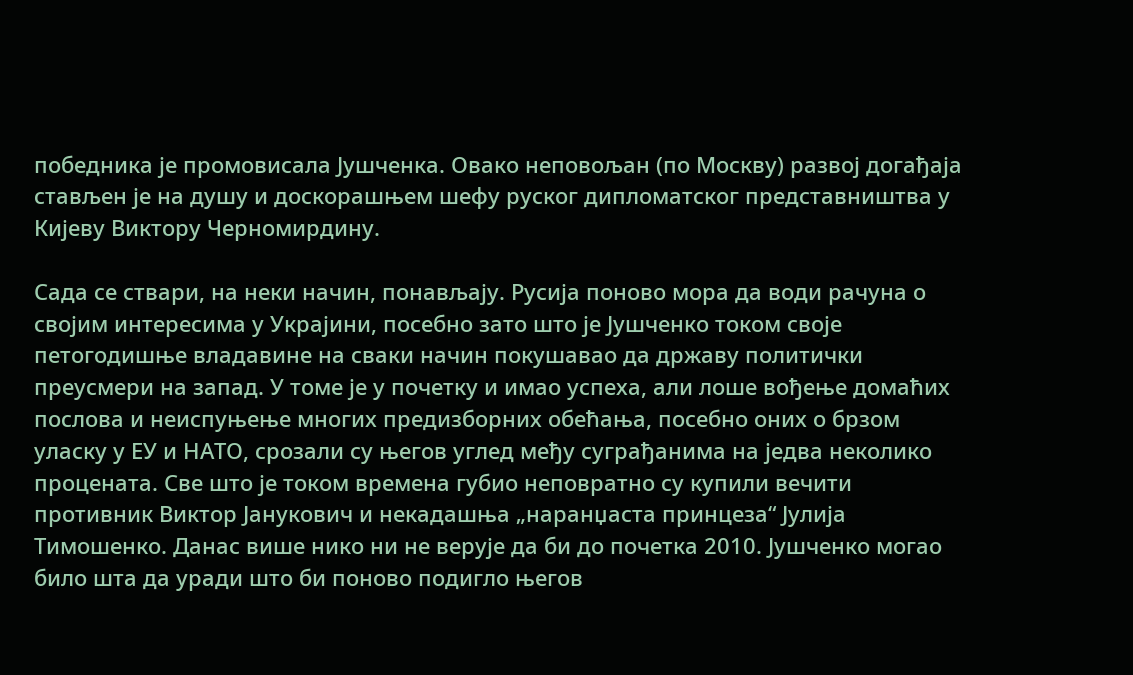победника је промовисала Јушченка. Овако неповољан (по Москву) развој догађаја стављен је на душу и доскорашњем шефу руског дипломатског представништва у Кијеву Виктору Черномирдину.

Сада се ствари, на неки начин, понављају. Русија поново мора да води рачуна о својим интересима у Украјини, посебно зато што је Јушченко током своје петогодишње владавине на сваки начин покушавао да државу политички преусмери на запад. У томе је у почетку и имао успеха, али лоше вођење домаћих послова и неиспуњење многих предизборних обећања, посебно оних о брзом уласку у ЕУ и НАТО, срозали су његов углед међу суграђанима на једва неколико процената. Све што је током времена губио неповратно су купили вечити противник Виктор Јанукович и некадашња „наранџаста принцеза“ Јулија Тимошенко. Данас више нико ни не верује да би до почетка 2010. Јушченко могао било шта да уради што би поново подигло његов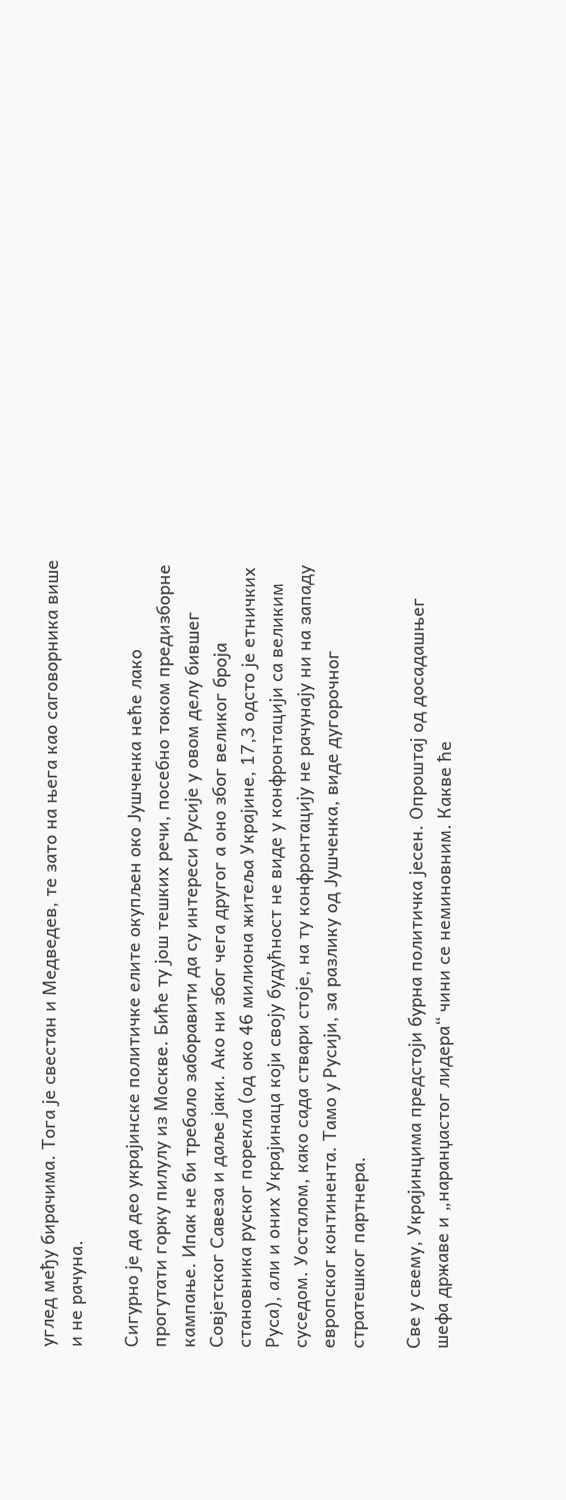углед међу бирачима. Тога је свестан и Медведев, те зато на њега као саговорника више и не рачуна.

Сигурно је да део украјинске политичке елите окупљен око Јушченка неће лако прогутати горку пилулу из Москве. Биће ту још тешких речи, посебно током предизборне кампање. Ипак не би требало заборавити да су интереси Русије у овом делу бившег Совјетског Савеза и даље јаки. Ако ни због чега другог а оно због великог броја становника руског порекла (од око 46 милиона житеља Украјине, 17,3 одсто је етничких Руса), али и оних Украјинаца који своју будућност не виде у конфронтацији са великим суседом. Уосталом, како сада ствари стоје, на ту конфронтацију не рачунају ни на западу европског континента. Тамо у Русији, за разлику од Јушченка, виде дугорочног стратешког партнера.

Све у свему, Украјинцима предстоји бурна политичка јесен. Опроштај од досадашњег шефа државе и „наранџастог лидера“ чини се неминовним. Какве ће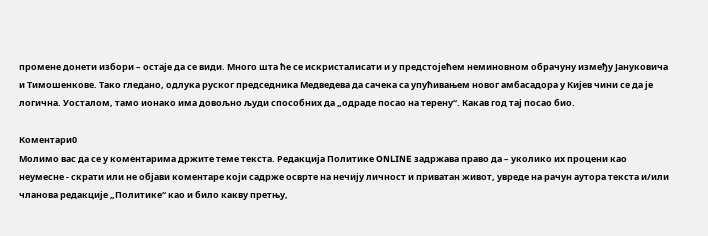промене донети избори – остаје да се види. Много шта ће се искристалисати и у предстојећем неминовном обрачуну између Јануковича и Тимошенкове. Тако гледано, одлука руског председника Медведева да сачека са упућивањем новог амбасадора у Кијев чини се да је логична. Уосталом, тамо ионако има довољно људи способних да „одраде посао на терену“. Какав год тај посао био.

Коментари0
Молимо вас да се у коментарима држите теме текста. Редакција Политике ONLINE задржава право да – уколико их процени као неумесне - скрати или не објави коментаре који садрже осврте на нечију личност и приватан живот, увреде на рачун аутора текста и/или чланова редакције „Политике“ као и било какву претњу,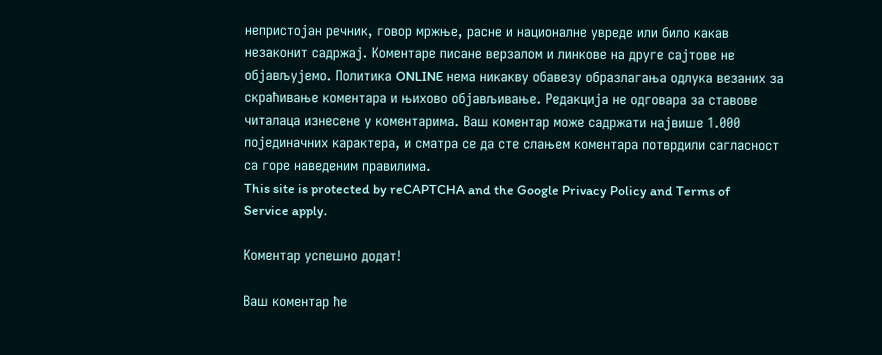непристојан речник, говор мржње, расне и националне увреде или било какав незаконит садржај. Коментаре писане верзалом и линкове на друге сајтове не објављујемо. Политика ONLINE нема никакву обавезу образлагања одлука везаних за скраћивање коментара и њихово објављивање. Редакција не одговара за ставове читалаца изнесене у коментарима. Ваш коментар може садржати највише 1.000 појединачних карактера, и сматра се да сте слањем коментара потврдили сагласност са горе наведеним правилима.
This site is protected by reCAPTCHA and the Google Privacy Policy and Terms of Service apply.

Комeнтар успeшно додат!

Ваш комeнтар ћe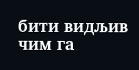бити видљив чим га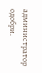администратор одобри.